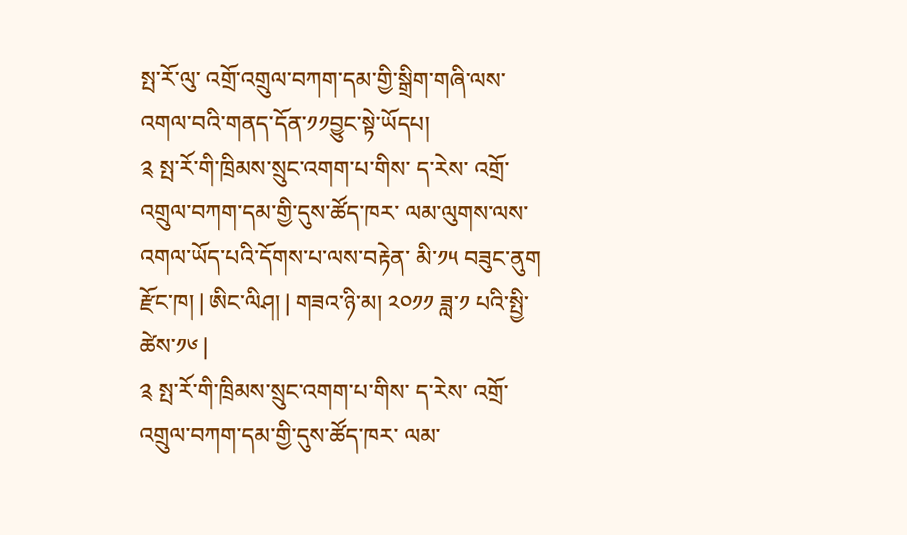སྤ་རོ་ལུ་ འགྲོ་འགྲུལ་བཀག་དམ་གྱི་སྒྲིག་གཞི་ལས་འགལ་བའི་གནད་དོན་༡༡བྱུང་སྟེ་ཡོདཔ།
༉ སྤ་རོ་གི་ཁྲིམས་སྲུང་འགག་པ་གིས་ ད་རེས་ འགྲོ་འགྲུལ་བཀག་དམ་གྱི་དུས་ཚོད་ཁར་ ལམ་ལུགས་ལས་འགལ་ཡོད་པའི་དོགས་པ་ལས་བརྟེན་ མི་༡༥ བཟུང་ནུག
རྫོང་ཁ། | ཨིང་ལིཤ། | གཟའ་ཉི་མ། ༢༠༡༡ ཟླ་༡ པའི་སྤྱི་ཚེས་༡༦ |
༉ སྤ་རོ་གི་ཁྲིམས་སྲུང་འགག་པ་གིས་ ད་རེས་ འགྲོ་འགྲུལ་བཀག་དམ་གྱི་དུས་ཚོད་ཁར་ ལམ་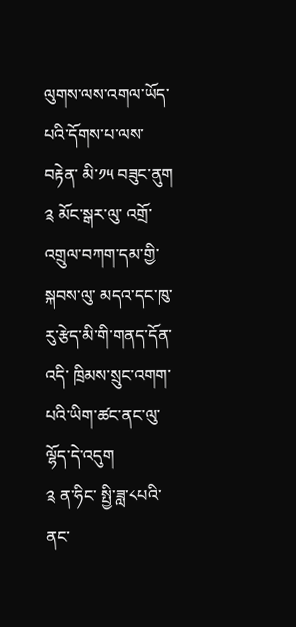ལུགས་ལས་འགལ་ཡོད་པའི་དོགས་པ་ལས་བརྟེན་ མི་༡༥ བཟུང་ནུག
༉ མོང་སྒར་ལུ་ འགྲོ་འགྲུལ་བཀག་དམ་གྱི་སྐབས་ལུ་ མདའ་དང་ཁུ་རུ་རྩེད་མི་གི་གནད་དོན་འདི་ ཁྲིམས་སྲུང་འགག་པའི་ཡིག་ཚང་ནང་ལུ་ལྷོད་དེ་འདུག
༉ ན་ཧིང་ སྤྱི་ཟླ་༨པའི་ནང་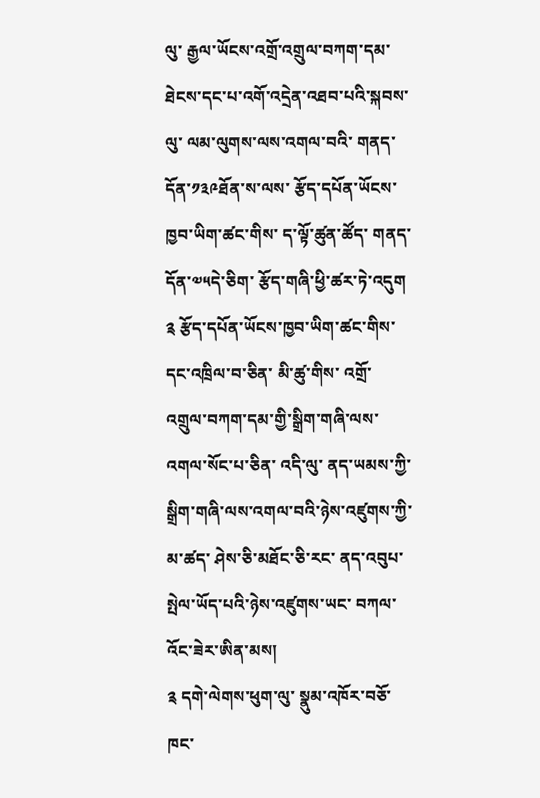ལུ་ རྒྱལ་ཡོངས་འགྲོ་འགྲུལ་བཀག་དམ་ ཐེངས་དང་པ་འགོ་འདྲེན་འཐབ་པའི་སྐབས་ལུ་ ལམ་ལུགས་ལས་འགལ་བའི་ གནད་དོན་༡༣༩ཐོན་ས་ལས་ རྩོད་དཔོན་ཡོངས་ཁྱབ་ཡིག་ཚང་གིས་ ད་ལྟོ་ཚུན་ཚོད་ གནད་དོན་༧༥དེ་ཅིག་ རྩོད་གཞི་ཕྱི་ཚར་ཏེ་འདུག
༉ རྩོད་དཔོན་ཡོངས་ཁྱབ་ཡིག་ཚང་གིས་དང་འཁྲིལ་བ་ཅིན་ མི་ཚུ་གིས་ འགྲོ་འགྲུལ་བཀག་དམ་གྱི་སྒྲིག་གཞི་ལས་ འགལ་སོང་པ་ཅིན་ འདི་ལུ་ ནད་ཡམས་ཀྱི་སྒྲིག་གཞི་ལས་འགལ་བའི་ཉེས་འཛུགས་ཀྱི་མ་ཚད་ ཤེས་ཅི་མཐོང་ཅི་རང་ ནད་འབུཔ་སྤེལ་ཡོད་པའི་ཉེས་འཛུགས་ཡང་ བཀལ་འོང་ཟེར་ཨིན་མས།
༉ དགེ་ལེགས་ཕུག་ལུ་ སྣུམ་འཁོར་བཅོ་ཁང་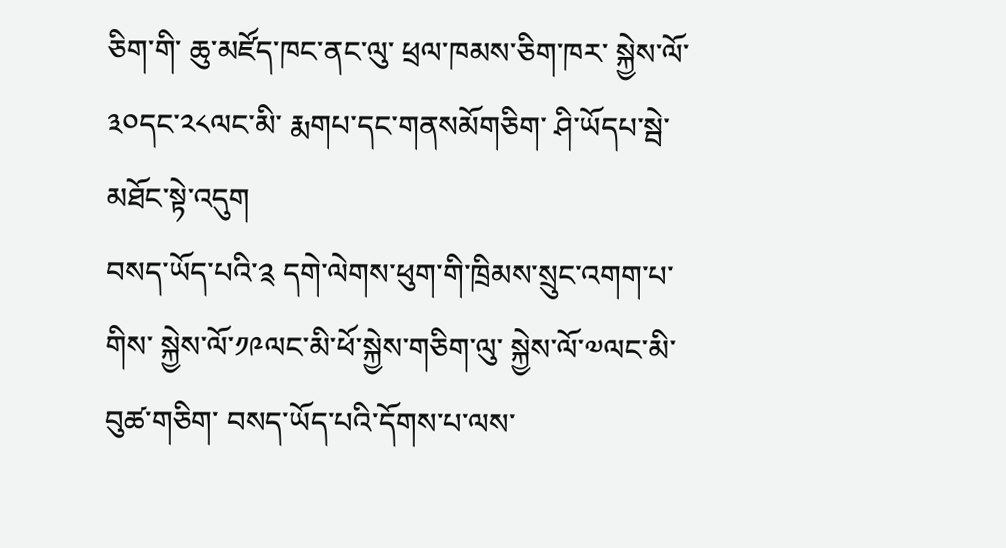ཅིག་གི་ ཆུ་མཛོད་ཁང་ནང་ལུ་ ཕྲལ་ཁམས་ཅིག་ཁར་ སྐྱེས་ལོ་༣༠དང་༢༨ལང་མི་ རྨགཔ་དང་གནསམོགཅིག་ ཤི་ཡོདཔ་སྦེ་མཐོང་སྟེ་འདུག
བསད་ཡོད་པའི་༉ དགེ་ལེགས་ཕུག་གི་ཁྲིམས་སྲུང་འགག་པ་གིས་ སྐྱེས་ལོ་༡༩ལང་མི་ཕོ་སྐྱེས་གཅིག་ལུ་ སྐྱེས་ལོ་༧ལང་མི་བུཚ་གཅིག་ བསད་ཡོད་པའི་དོགས་པ་ལས་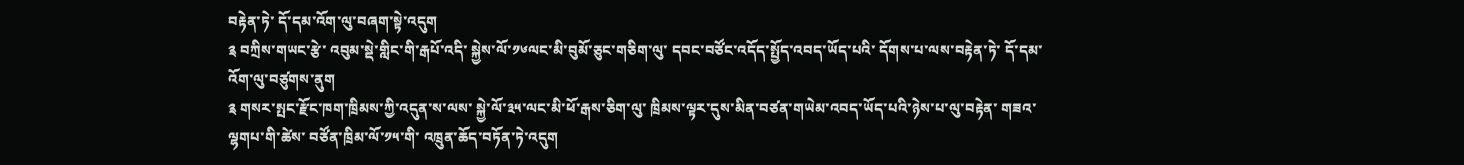བརྟེན་ཏེ་ དོ་དམ་འོག་ལུ་བཞག་སྟེ་འདུག
༉ བཀྲིས་གཡང་རྩེ་ འབུམ་སྡེ་གླིང་གི་རྒཔོ་འདི་ སྐྱེས་ལོ་༡༦ལང་མི་བུམོ་ཅུང་གཅིག་ལུ་ དབང་བཙོང་འདོད་སྤྱོད་འབད་ཡོད་པའི་ དོགས་པ་ལས་བརྟེན་ཏེ་ དོ་དམ་འོག་ལུ་བཙུགས་ནུག
༉ གསར་སྤང་རྫོང་ཁག་ཁྲིམས་ཀྱི་འདུན་ས་ལས་ སྐྱེ་ལོ་༣༥་ལང་མི་ཕོ་རྒས་ཅིག་ལུ་ ཁྲིམས་ལྟར་དུས་མིན་བཙན་གཡེམ་འབད་ཡོད་པའི་ཉེས་པ་ལུ་བརྟེན་ གཟའ་ལྷགཔ་གི་ཚེས་ བཙོན་ཁྲིམ་ལོ་༡༥་གི་ འཁྲུན་ཆོད་བཏོན་ཏེ་འདུག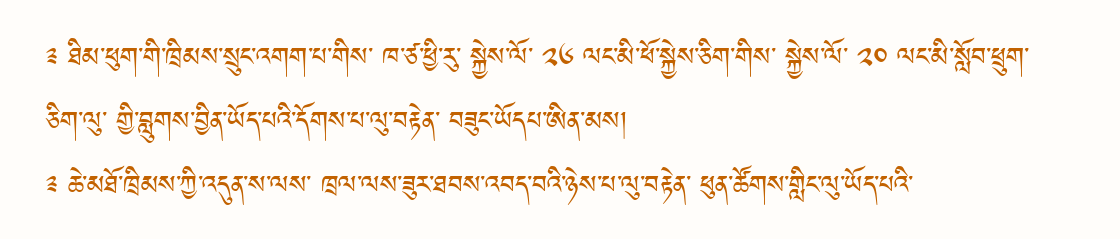༉ ཐིམ་ཕུག་གི་ཁྲིམས་སྲུང་འགག་པ་གིས་ ཁ་ཙ་ཕྱི་རུ་ སྐྱེས་ལོ་ ༢༦ ལང་མི་ཕོ་སྐྱེས་ཅིག་གིས་ སྐྱེས་ལོ་ ༢༠ ལང་མི་སློབ་ཕྲུག་ཅིག་ལུ་ གྱི་བླུགས་བྱིན་ཡོད་པའི་དོགས་པ་ལུ་བརྟེན་ བཟུང་ཡོདཔ་ཨིན་མས།
༉ ཆེ་མཐོ་ཁྲིམས་ཀྱི་འདུན་ས་ལས་ ཁྲལ་ལས་ཟུར་ཐབས་འབད་བའི་ཉེས་པ་ལུ་བརྟེན་ ཕུན་ཚོགས་གླིང་ལུ་ཡོད་པའི་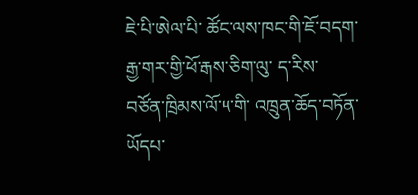ཇེ་པི་ཨེལ་པི་ ཚོང་ལས་ཁང་གི་ཇོ་བདག་ རྒྱ་གར་གྱི་ཕོ་རྒས་ཅིག་ལུ་ ད་རིས་ བཙོན་ཁྲིམས་ལོ་༥་གི་ འཁྲུན་ཆོད་བཏོན་ཡོདཔ་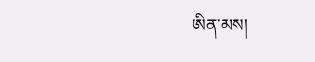ཨིན་མས།